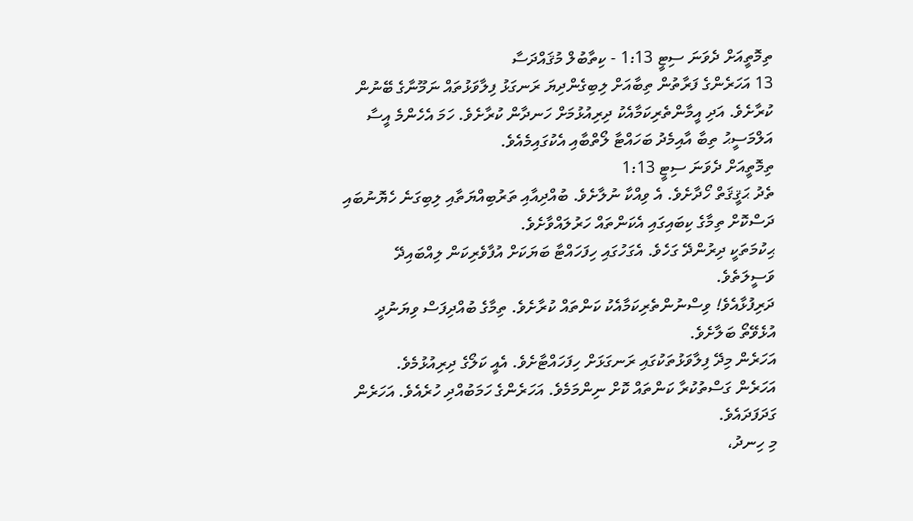ތިމޮތީއަށް ދެވަނަ ސިޓީ 1:13 - ކިތާބުލް މުޤައްދަސާ
13 އަހަރެންގެ ފަރާތުން ތިބާއަށް ލިބިގެންދިޔަ ރަނގަޅު ފިލާވަޅުތައް ނަމޫނާގެ ބޭނުން ކުރާށެވެ. އަދި އީމާންތެރިކަމާއެކު ދިރިއުޅުމަށް ހަނދާން ކުރާށެވެ. ހަމަ އެހެންމެ އީސާ އަލްމަސީޙު ތިބާ އާއިމެދު ބަހައްޓާ ލޯތްބާއި އެކުގައިމެއެވެ.
ތިމޮތީއަށް ދެވަނަ ސިޓީ 1:13
ތެދު ޙަޤީޤަތް ހޯދާށެވެ. އެ ވިއްކާ ނުލާށެވެ. ބުއްދިއާއި ތަރުބިއްޔަތާއި ލިބިގަނެ ހެޔޮނުބައި ދަސްކޮށް ތިމާގެ ކިބައިގައި އެކަންތައް ހަރުލައްވާށެވެ.
ޙިކުމަތަކީ ދިރުންދޭ ގަހެވެ. އެގަހުގައި ހިފަހައްޓާ ބަޔަކަށް އުފާވެރިކަން ލިއްބައިދޭ ވަސީލަތެވެ.
ދަރިފުޅާއެވެ! ވިސްނުންތެރިކަމާއެކު ކަންތައް ކުރާށެވެ. ތިމާގެ ބުއްދިފަސް ވިޔަނުދީ އުޅެވޭތޯ ބަލާށެވެ.
އަހަރެން މިދޭ ފިލާވަޅުތަކުގައި ރަނގަޅަށް ހިފަހައްޓާށެވެ. އެއީ ކަލޯގެ ދިރިއުޅުމެވެ.
އަހަރެން ގަސްތުކުރާ ކަންތައް ކޮށް ނިންމަމެވެ. އަހަރެންގެ ހަމަބުއްދި ހުރެއެވެ. އަހަރެން ގަދަފަދައެވެ.
މި ހިނދު،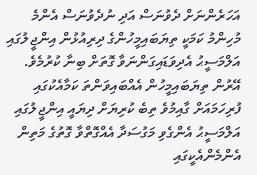އަހަރެންނަށް ދެވުނަސް އަދި ނުދެވުނަސް އެންމެ މުހިންމު ކަމަކީ ތިޔަބައިމީހުންގެ ދިރިއުޅުން އިންޖީލުގައި އަލްމަސީޙު އެދިވަޑައިގަންނަވާ ގޮތަށް ބިނާ ކުރުމެވެ. އޭރުން ތިޔަބައިމީހުން އެއްބައިވަންތަ ކަމާއެކުގައި ފުރިހަމައަށް ގާއިމުވެ ތިބެ ކުރިޔަށް ދިޔައީ އިންޖީލުގައި އަލްމަސީޙު އެންގެވި މަގުސަދާ އެއްގޮތްވާ ގޮތުގެ މަތިން އެންމެންއެކީގައި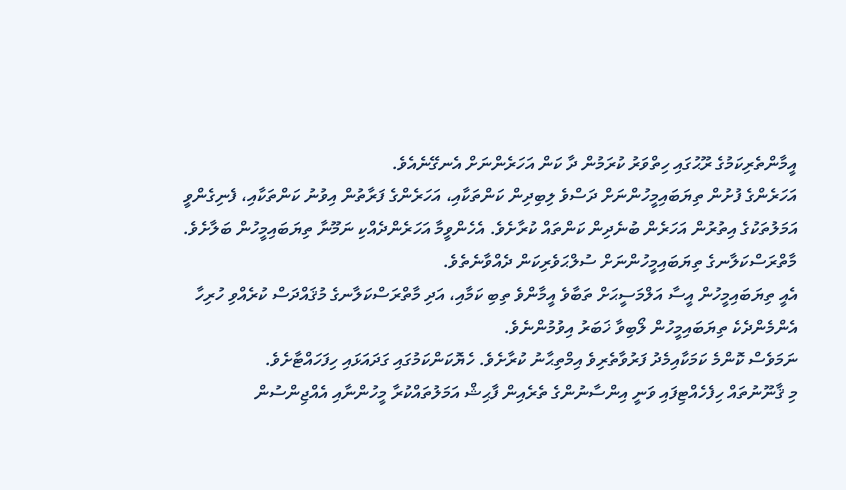އީމާންތެރިކަމުގެ ރޫޙުގައި ހިތްވަރު ކުރަމުން ދާ ކަން އަހަރެންނަށް އެނގޭނެއެވެ.
އަހަރެންގެ ފުށުން ތިޔަބައިމީހުންނަށް ދަސްވެ ލިބިދިން ކަންތަކާއި، އަހަރެންގެ ފަރާތުން އިވުނު ކަންތަކާއި، ފެނިގެންވީ އަމަލުތަކުގެ އިތުރުން އަހަރެން ބުނެދިން ކަންތައް ކުރާށެވެ. އެހެންވީމާ އަހަރެންދެއްކި ނަމޫނާ ތިޔަބައިމީހުން ބަލާށެވެ. މާތްރަސްކަލާނގެ ތިޔަބައިމީހުންނަށް ސުލްޙަވެރިކަން ދެއްވާނެތެވެ.
އެއީ ތިޔަބައިމީހުން އީސާ އަލްމަސީޙަށް ތަބާވެ އީމާންވެ ތިބި ކަމާއި، އަދި މާތްރަސްކަލާނގެ މުޤައްދަސް ކުރެއްވި ހުރިހާ އެންމެންދެކެ ތިޔަބައިމީހުން ލޯބިވާ ޚަބަރު އިވުމުންނެވެ.
ނަމަވެސް ކޮންމެ ކަމަކާއިމެދު ފަރުވާތެރިވެ އިމްތިޙާނު ކުރާށެވެ. ހެޔޮކަންކަމުގައި ގަދައަޅައި ހިފަހައްޓާށެވެ.
މި ޤާނޫނުތައް ހިފެހެއްޓިފައި ވަނީ އިންސާނުންގެ ތެރެއިން ފާޙިޝް އަމަލުތައްކުރާ މީހުންނާއި އެއްޖިންސުން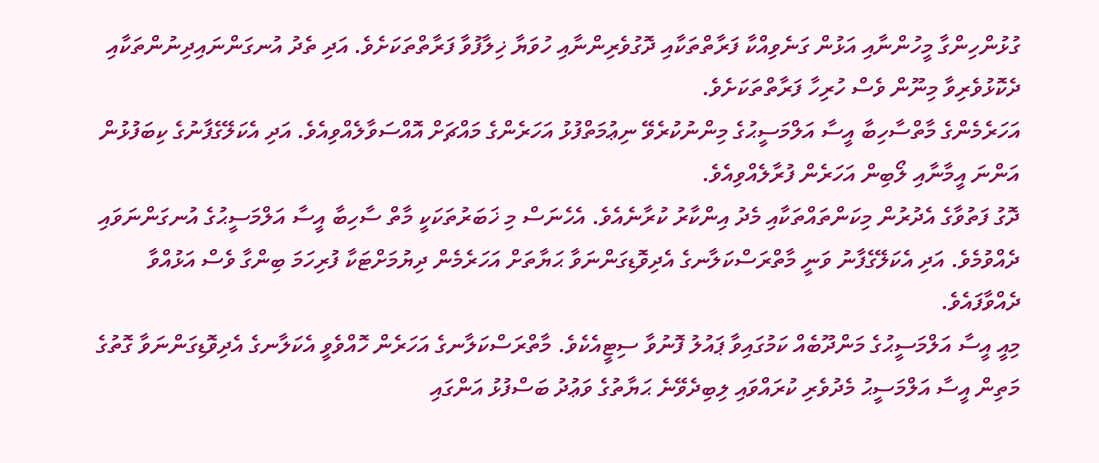ގުޅުންހިންގާ މީހުންނާއި އަޅުން ގަނެވިއްކާ ފަރާތްތަކާއި ދޮގުވެރިންނާއި ހުވަޔާ ޚިލާފުވާ ފަރާތްތަކަށެވެ. އަދި ތެދު އުނގަންނައިދިނުންތަކާއި ދެކޮޅުވެރިވާ މިނޫން ވެސް ހުރިހާ ފަރާތްތަކަށެވެ.
އަހަރެމެންގެ މާތްސާހިބާ އީސާ އަލްމަސީޙުގެ މިންނުކުރެވޭ ނިޢުމަތްފުޅު އަހަރެންގެ މައްޗަށް އޮއްސަވާލެއްވިއެވެ. އަދި އެކަލޭގެފާނުގެ ކިބަފުޅުން އަންނަ އީމާނާއި ލޯބިން އަހަރެން ފުރާލެއްވިއެވެ.
ދޮގު ފަތުވާގެ އެދުރުން މިކަންތައްތަކާއި މެދު އިންކާރު ކުރާނެއެވެ. އެހެނަސް މި ޚަބަރުތަކަކީ މާތް ސާހިބާ އީސާ އަލްމަސީޙުގެ އުނގަންނަވައި ދެއްވުމެވެ. އަދި އެކަލޭގެފާނު ވަނީ މާތްރަސްކަލާނގެ އެދިވޮޑިގަންނަވާ ޙަޔާތަށް އަހަރެމެން ދިޔުމަށްޓަކާ ފުރިހަމަ ބިންގާ ވެސް އަޅުއްވާ ދެއްވާފައެވެ.
މިއީ އީސާ އަލްމަސީޙުގެ މަންދޫބެއް ކަމުގައިވާ ޕައުލު ފޮނުވާ ސިޓީއެކެވެ. މާތްރަސްކަލާނގެ އަހަރެން ހޮއްވެވީ އެކަލާނގެ އެދިވޮޑިގަންނަވާ ގޮތުގެ މަތިން އީސާ އަލްމަސީޙު މެދުވެރި ކުރައްވައި ލިބިދެވޭނެ ޙަޔާތުގެ ވަޢުދު ބަސްފުޅު އަންގައި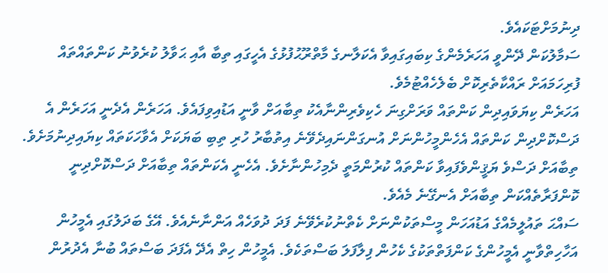ދިނުމަށްޓަކައެވެ.
ސަމާލުކަން ދޭންވީ އަހަރެމެންގެ ކިބައިގައިވާ އެކަލާނގެ މާތްރޫޙުފުޅުގެ އެހީގައި ތިބާ އާއި ޙަވާލު ކުރެވުނު ކަންތައްތައް ފުރިހަމައަށް ރައްކާތެރިކޮށް ބެލެހެއްޓުމެވެ.
އަހަރެން ކިޔަވައިދިން ކަންތައް ވަރަށްގިނަ ހެކިވެރިންނާއެކު ތިބާއަށް ވާނީ އަޑުއިވިފައެވެ. އަހަރެން އެދެނީ އަހަރެން އެ ދަސްކޮށްދިން ކަންތައް އެހެންމީހުންނަށް އުނގަންނައިދެވޭނެ އިތުބާރު ހުރި ތިބި ބަޔަކަށް އެވާހަކަތައް ކިޔައިދިނުމަށެވެ.
ތިބާއަށް ދަސްވެ ޔަޤީންވެފައިވާ ކަންތައް ކުރުންމަތީ ދެމިހުންނާށެވެ. އެހެނީ އެކަންތައް ތިބާއަށް ދަސްކޮށްދިނީ ކޮންފަރާތެއްކަން ތިބާއަށް އެނގޭނެ މެއެވެ.
ސައްޙަ ތައުލީމެއްގެ އަޑުއަހަން މީސްތަކުންނަށް ކެތްނުކުރެވޭނެ ފަދަ ދުވަހެއް އަންނާނެއެވެ. އޭގެ ބަދަލުގައި އެމީހުން އަހާހިތްވާނީ އެމީހުންގެ ކަންފަތްތަކުގެ ކެހުން ފިލާފަލަ ބަސްތަކެވެ. އެމީހުން ހިތް އެދޭ އެފަދަ ބަސްތައް ބުނާ އެދުރުން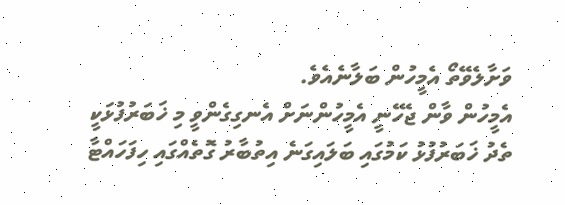ވަށާލެވޭތޯ އެމީހުން ބަލާނެއެވެ.
އެމީހުން ވާން ޖެހޭނީ އެމީހުންނަށް އެނގިގެންވީ މި ޚަބަރުފުޅަކީ ތެދު ޚަބަރުފުޅު ކަމުގައި ބަލައިގަނެ އިތުބާރު ގޮތެއްގައި ހިފަހައްޓާ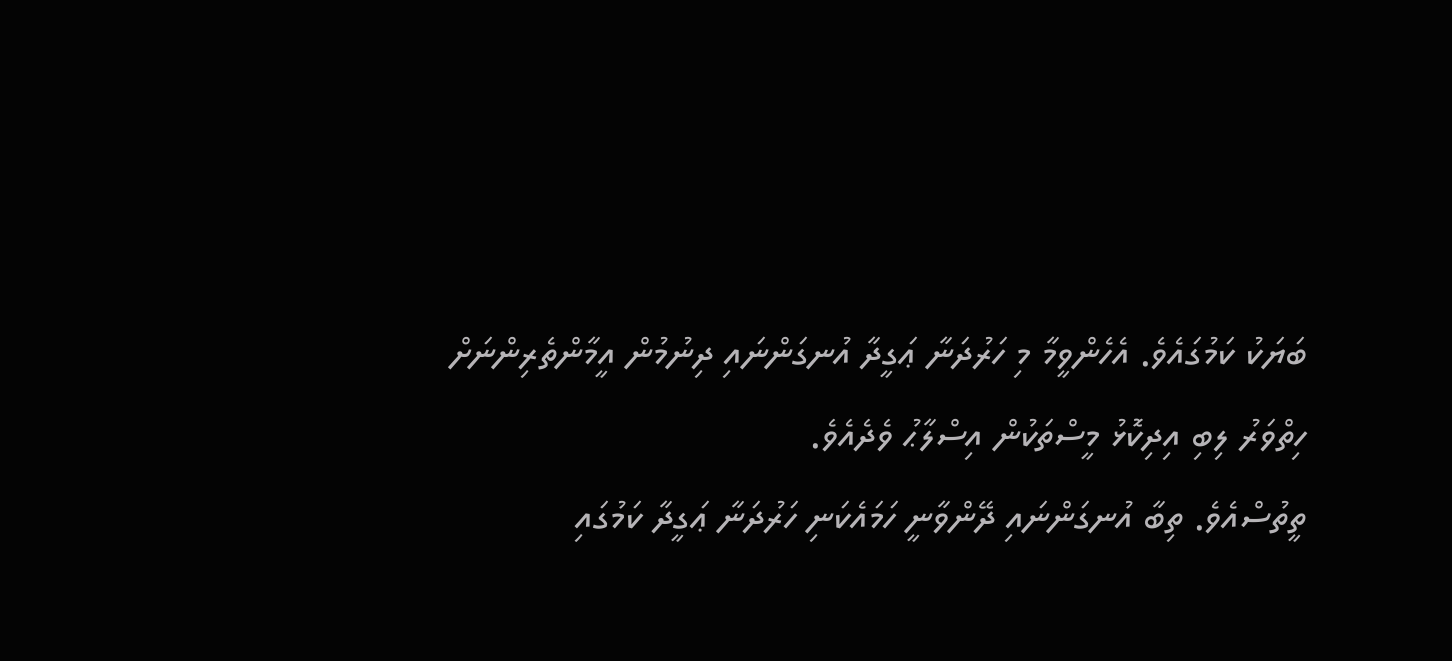ބަޔަކު ކަމުގައެވެ. އެހެންވީމާ މި ހަރުދަނާ ޢަގީދާ އުނގަންނައި ދިނުމުން އީމާންތެރިންނަށް ހިތްވަރު ލިބި އިދިކޮޅު މީސްތަކުން އިސްލާޙު ވެދެއެވެ.
ތީތުސްއެވެ. ތިބާ އުނގަންނައި ދޭންވާނީ ހަމައެކަނި ހަރުދަނާ ޢަގީދާ ކަމުގައި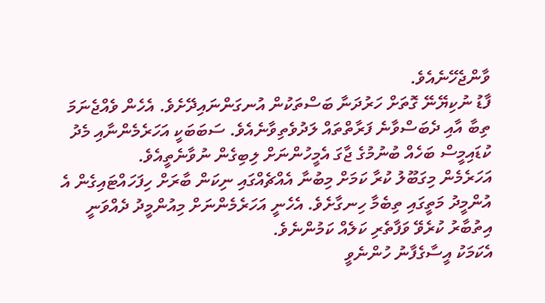ވާންޖެހޭނެއެވެ.
ފާޑު ނުކިޔޭނޭ ގޮތަށް ހަރުދަނާ ބަސްތަކުން އުނގަންނައިދޭށެވެ. އެހެން ވެއްޖެނަމަ ތިބާ އާއި ދެބަސްވާނެ ފަރާތްތައް ލަދުވެތިވާނެއެވެ. ސަބަބަކީ އަހަރެމެންނާއި މެދު ކުޑައިމީސް ބަހެއް ބުނުމުގެ ޖާގަ އެމީހުންނަށް ލިބިގެން ނުވާނެތީއެވެ.
އަހަރެމެން މިގަބޫލު ކުރާ ކަމަށް މިބުނާ އެއްޗެއްގައި ނިކަން ބާރަށް ހިފަހައްޓައިގެން އެ އުންމީދު މަތީގައި ތިބެމާ ހިނގާށެވެ. އެހެނީ އަހަރެމެންނަށް މިއުންމީދު ދެއްވަނީ އިތުބާރު ކުރެވޭ ވަފާތެރި ކަލެއް ކަމުންނެވެ.
އެކަމަކު އީސާގެފާނު ހުންނެވީ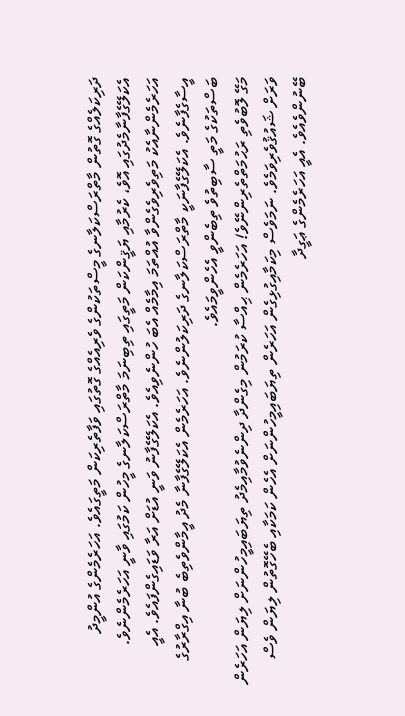ދަރިކަލެއްގެ ގޮތުން މާތްރަސްކަލާނގެ މީސްތަކުންގެ ވެރިއެއްގެ ގޮތުގައި ވަފާތެރިކަން މަތީގައެވެ. އަހަރެމެންގެ އުންމީދު އެކަލޭގެފާނާމެދުގައި އޮވެ، ކެރުމާއި ޔަޤީންކަން މަތީގައި ތިބިނަމަ މާތްރަސްކަލާނގެ މީހުން ކަމުގައި ވާނީ އަހަރެމެންނެވެ.
އަހަރެމެންނާއެކު މަތިވެރިވެގެންވާ އުއްތަމަ އިމާމެއް އެބަ ހުންނެވިއެވެ. އެކަލޭގެފާނު ވަނީ އުޑަށް އަރާ ވަޑައިގެންފައެވެ. އެއީ އީސާގެފާނެވެ. އެކަލޭގެފާނަކީ މާތްރަސްކަލާނގެ ދަރިކަލުންނެވެ. އަހަރެމެން އެކަލޭގެފާނާ މެދު އީމާންވެތިބެ ބުނާ އިގްރާރުގެ ބަސްތަކުގެ މަތީ ސާބިތުވެ ތިބެންވީ އެހެންވީމައެވެ.
މަގޭ ލޮބުވެތި ރަޙުމަތްތެރިންނޭވެ! އަހަރެމެން ޙިއްސާ ކުރަމުން މިގެންދާ ދިންނެވުމާއިމެދު ތިޔަބައިމީހުންނަށް ލިޔަން އަހަރެން ވަރަށް ޝައުޤުވެރިވަމެވެ. ނަމަވެސް މިކަމާއިގުޅިގެން އަހަރެން ތިޔަބައިމީހުންނަށް އެހެން ކަމަކާއި ބެހޭގޮތުން ލިޔަން ވެސް ބޭނުންވެއެވެ. އެއީ އަހަރެމެންގެ ޢަގީދާ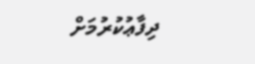ދިފާޢުކުރުމަށް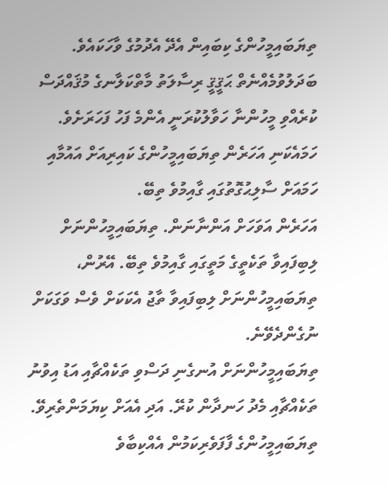ތިޔަބައިމީހުންގެ ކިބައިން އެދޭ އެދުމުގެ ވާހަކައެވެ. ބަދަލުވުމެއްނެތް ޙަޤީޤީ ރިސާލަތު މާތްކަލާނގެ މުޤައްދަސް ކުރެއްވި މީހުންނާ ހަވާލުކުރަނީ އެންމެ ފަހު ފަހަރަށެވެ.
ހަމައެކަނި އަހަރެން ތިޔަބައިމީހުންގެ ކައިރިއަށް އައުމާއި ހަމައަށް ސާލިޙުގޮތުގައި ގާއިމުވެ ތިބޭ.
އަހަރެން އަވަހަށް އަންނާނަން. ތިޔަބައިމީހުންނަށް ލިބިފައިވާ ތަކެތީގެ މަތީގައި ގާއިމުވެ ތިބޭ. އޭރުން، ތިޔަބައިމީހުންނަށް ލިބިފައިވާ ތާޖު އެކަކަށް ވެސް ވަގަކަށް ނުގެންދެވޭނެ.
ތިޔަބައިމީހުންނަށް އުނގެނި ދަސްވި ތަކެއްޗާއި އަޑު އިވުނު ތަކެއްޗާއި މެދު ހަނދާން ކުރޭ. އަދި އެއަށް ކިޔަމަންތެރިވޭ. ތިޔަބައިމީހުންގެ ފާފަވެރިކަމުން އެއްކިބާވެ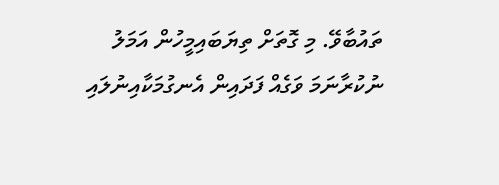ތައުބާވޭ. މި ގޮތަށް ތިޔަބައިމީހުން އަމަލު ނުކުރާނަމަ ވަގެއް ފަދައިން އެނގުމަކާއިނުލައި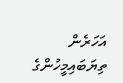އަހަރެން ތިޔަބައިމީހުންގެ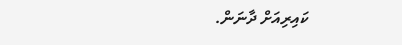ކައިރިއަށް ދާނަން.